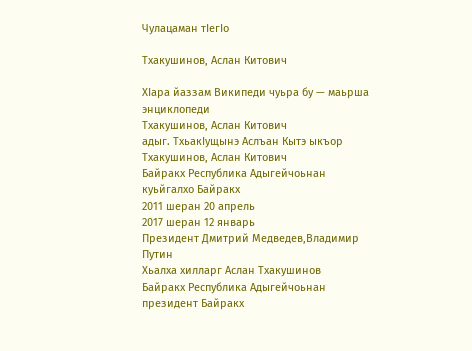Чулацаман тӀегӀо

Тхакушинов, Аслан Китович

ХӀара йаззам Википеди чуьра бу — маьрша энциклопеди
Тхакушинов, Аслан Китович
адыг. ТхьакIущынэ Аслъан Кытэ ыкъор
Тхакушинов, Аслан Китович
Байракх Республика Адыгейчоьнан куьйгалхо Байракх
2011 шеран 20 апрель
2017 шеран 12 январь
Президент Дмитрий Медведев,Владимир Путин
Хьалха хилларг Аслан Тхакушинов
Байракх Республика Адыгейчоьнан президент Байракх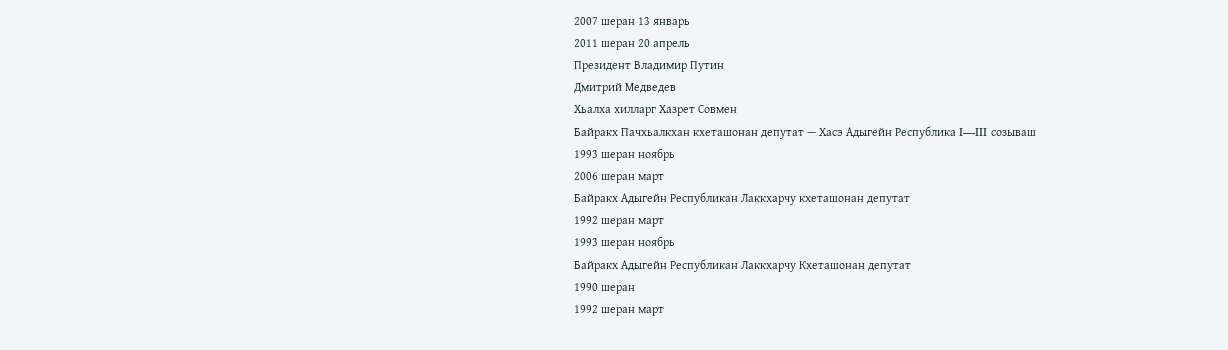2007 шеран 13 январь
2011 шеран 20 апрель
Президент Владимир Путин
Дмитрий Медведев
Хьалха хилларг Хазрет Совмен
Байракх Пачхьалкхан кхеташонан депутат — Хасэ Адыгейн Республика I—III созываш
1993 шеран ноябрь
2006 шеран март
Байракх Адыгейн Республикан Лаккхарчу кхеташонан депутат
1992 шеран март
1993 шеран ноябрь
Байракх Адыгейн Республикан Лаккхарчу Кхеташонан депутат
1990 шеран
1992 шеран март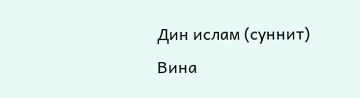Дин ислам (суннит)
Вина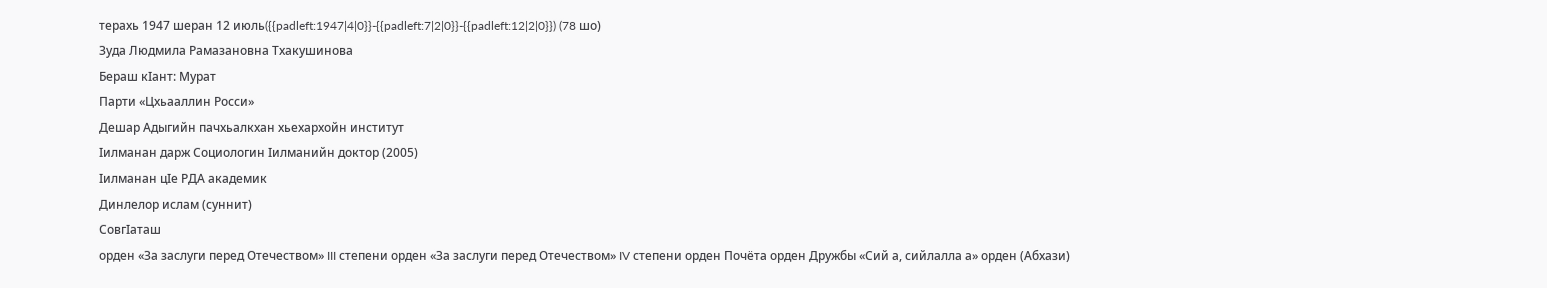терахь 1947 шеран 12 июль({{padleft:1947|4|0}}-{{padleft:7|2|0}}-{{padleft:12|2|0}}) (78 шо)
Зуда Людмила Рамазановна Тхакушинова
Бераш кӀант: Мурат
Парти «Цхьааллин Росси»
Дешар Адыгийн пачхьалкхан хьехархойн институт
Ӏилманан дарж Социологин Ӏилманийн доктор (2005)
Ӏилманан цӀе РДА академик
Динлелор ислам (суннит)
СовгӀаташ
орден «За заслуги перед Отечеством» III степени орден «За заслуги перед Отечеством» IV степени орден Почёта орден Дружбы «Сий а, сийлалла а» орден (Абхази)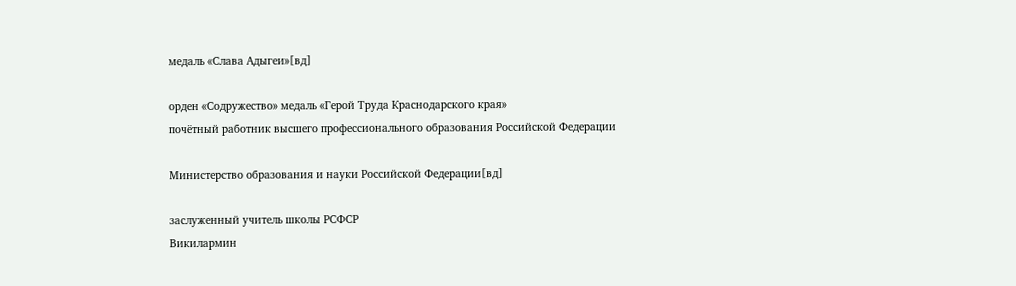медаль «Слава Адыгеи»[вд]

орден «Содружество» медаль «Герой Труда Краснодарского края»
почётный работник высшего профессионального образования Российской Федерации

Министерство образования и науки Российской Федерации[вд]

заслуженный учитель школы РСФСР
Викилармин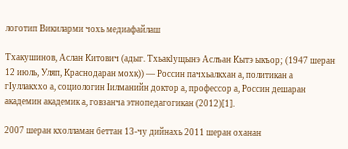логотип Викиларми чохь медиафайлаш

Тхакушинов, Аслан Китович (адыг. Тхьакӏущынэ Аслъан Кытэ ыкъор; (1947 шеран 12 июль, Уляп, Краснодаран мохк)) — Россин пачхьалкхан а, политикан а гӀуллакххо а, социологин Ӏилманийн доктор а, профессор а, Россин дешаран академин академик а, говзанча этнопедагогикан (2012)[1].

2007 шеран кхолламан беттан 13-чу дийнахь 2011 шеран оханан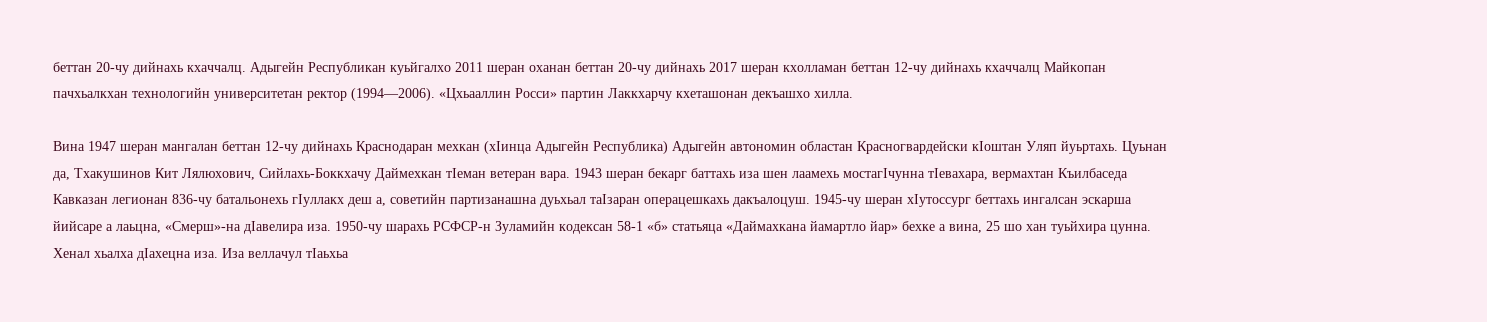беттан 20-чу дийнахь кхаччалц. Адыгейн Республикан куьйгалхо 2011 шеран оханан беттан 20-чу дийнахь 2017 шеран кхолламан беттан 12-чу дийнахь кхаччалц Майкопан пачхьалкхан технологийн университетан ректор (1994—2006). «Цхьааллин Росси» партин Лаккхарчу кхеташонан декъашхо хилла.

Вина 1947 шеран мангалан беттан 12-чу дийнахь Краснодаран мехкан (хӀинца Адыгейн Республика) Адыгейн автономин областан Красногвардейски кӀоштан Уляп йуьртахь. Цуьнан да, Тхакушинов Кит Лялюхович, Сийлахь-Боккхачу Даймехкан тӀеман ветеран вара. 1943 шеран бекарг баттахь иза шен лаамехь мостагӀчунна тӀевахара, вермахтан Къилбаседа Кавказан легионан 836-чу батальонехь гӀуллакх деш а, советийн партизанашна дуьхьал таӀзаран операцешкахь дакъалоцуш. 1945-чу шеран хӀутоссург беттахь ингалсан эскарша йийсаре а лаьцна, «Смерш»-на дӀавелира иза. 1950-чу шарахь РСФСР-н Зуламийн кодексан 58-1 «б» статьяца «Даймахкана йамартло йар» бехке а вина, 25 шо хан туьйхира цунна. Хенал хьалха дӀахецна иза. Иза веллачул тӀаьхьа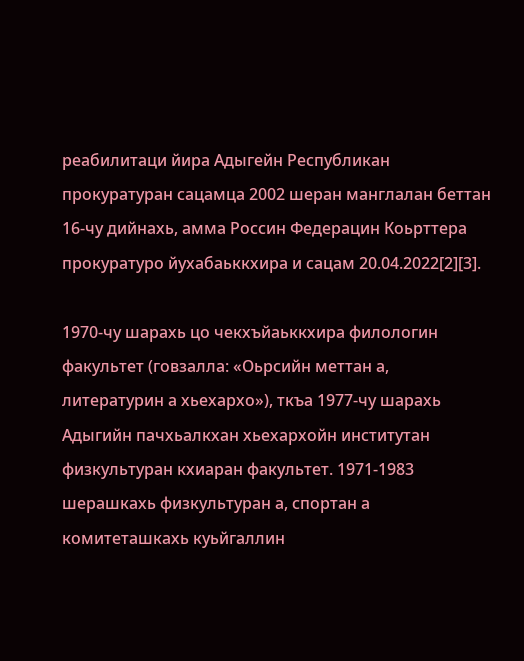реабилитаци йира Адыгейн Республикан прокуратуран сацамца 2002 шеран манглалан беттан 16-чу дийнахь, амма Россин Федерацин Коьрттера прокуратуро йухабаьккхира и сацам 20.04.2022[2][3].

1970-чу шарахь цо чекхъйаьккхира филологин факультет (говзалла: «Оьрсийн меттан а, литературин а хьехархо»), ткъа 1977-чу шарахь Адыгийн пачхьалкхан хьехархойн институтан физкультуран кхиаран факультет. 1971-1983 шерашкахь физкультуран а, спортан а комитеташкахь куьйгаллин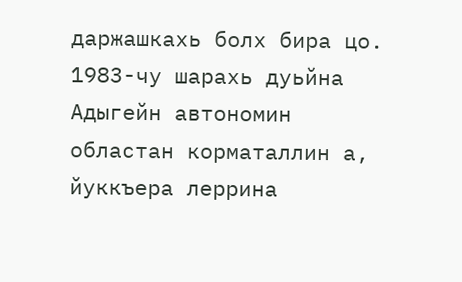даржашкахь болх бира цо. 1983-чу шарахь дуьйна Адыгейн автономин областан корматаллин а, йуккъера леррина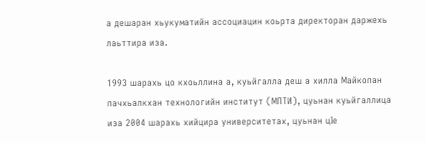а дешаран хьукуматийн ассоциацин коьрта директоран даржехь лаьттира иза.

1993 шарахь цо кхоьллина а, куьйгалла деш а хилла Майкопан пачхьалкхан технологийн институт (МПТИ), цуьнан куьйгаллица иза 2004 шарахь хийцира университетах, цуьнан цӀе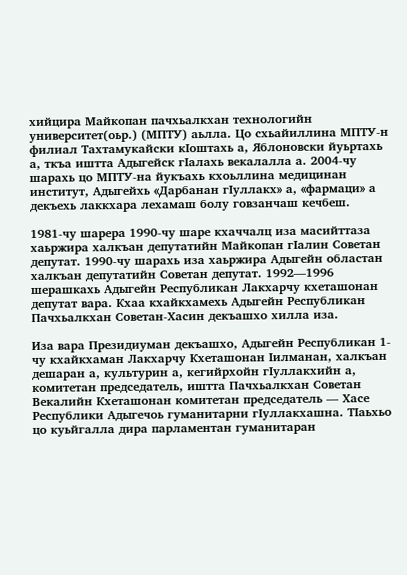хийцира Майкопан пачхьалкхан технологийн университет(оьр.) (МПТУ) аьлла. Цо схьайиллина МПТУ-н филиал Тахтамукайски кӀоштахь а, Яблоновски йуьртахь а, ткъа иштта Адыгейск гӀалахь векалалла а. 2004-чу шарахь цо МПТУ-на йукъахь кхоьллина медицинан институт, Адыгейхь «Дарбанан гӀуллакх» а, «фармаци» а декъехь лаккхара лехамаш болу говзанчаш кечбеш.

1981-чу шарера 1990-чу шаре кхаччалц иза масийттаза хаьржира халкъан депутатийн Майкопан гӀалин Советан депутат. 1990-чу шарахь иза хаьржира Адыгейн областан халкъан депутатийн Советан депутат. 1992—1996 шерашкахь Адыгейн Республикан Лакхарчу кхеташонан депутат вара. Кхаа кхайкхамехь Адыгейн Республикан Пачхьалкхан Советан-Хасин декъашхо хилла иза.

Иза вара Президиуман декъашхо, Адыгейн Республикан 1-чу кхайкхаман Лакхарчу Кхеташонан Ӏилманан, халкъан дешаран а, культурин а, кегийрхойн гӀуллакхийн а, комитетан председатель, иштта Пачхьалкхан Советан Векалийн Кхеташонан комитетан председатель — Хасе Республики Адыгечоь гуманитарни гӀуллакхашна. ТӀаьхьо цо куьйгалла дира парламентан гуманитаран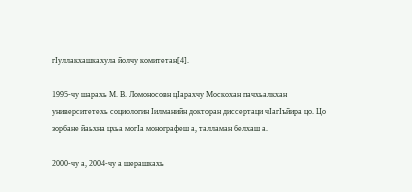гӀуллакхашкахула йолчу комитетан[4].

1995-чу шарахь М. В. Ломоносовн цӀарахчу Москохан пачхьалкхан университетехь социологин Ӏилманийн докторан диссертаци чӀагӀъйира цо. Цо зорбане йаьхна цхьа могӀа монографеш а, талламан белхаш а.

2000-чу а, 2004-чу а шерашкахь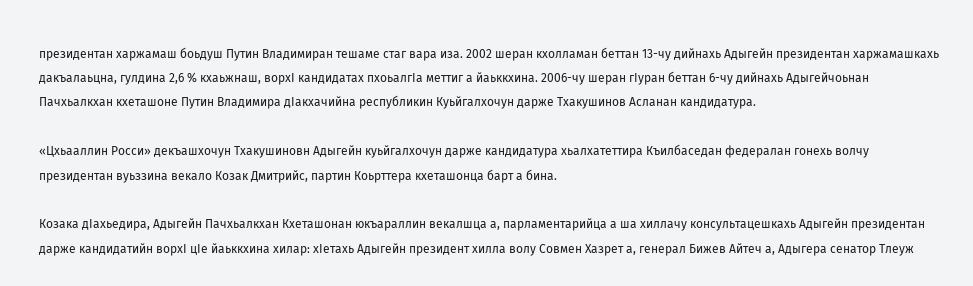президентан харжамаш боьдуш Путин Владимиран тешаме стаг вара иза. 2002 шеран кхолламан беттан 13-чу дийнахь Адыгейн президентан харжамашкахь дакъалаьцна, гулдина 2,6 % кхаьжнаш, ворхӀ кандидатах пхоьалгӀа меттиг а йаьккхина. 2006-чу шеран гӀуран беттан 6-чу дийнахь Адыгейчоьнан Пачхьалкхан кхеташоне Путин Владимира дӀакхачийна республикин Куьйгалхочун дарже Тхакушинов Асланан кандидатура.

«Цхьааллин Росси» декъашхочун Тхакушиновн Адыгейн куьйгалхочун дарже кандидатура хьалхатеттира Къилбаседан федералан гонехь волчу президентан вуьззина векало Козак Дмитрийс, партин Коьрттера кхеташонца барт а бина.

Козака дӀахьедира, Адыгейн Пачхьалкхан Кхеташонан юкъараллин векалшца а, парламентарийца а ша хиллачу консультацешкахь Адыгейн президентан дарже кандидатийн ворхӀ цӀе йаьккхина хилар: хӀетахь Адыгейн президент хилла волу Совмен Хазрет а, генерал Бижев Айтеч а, Адыгера сенатор Тлеуж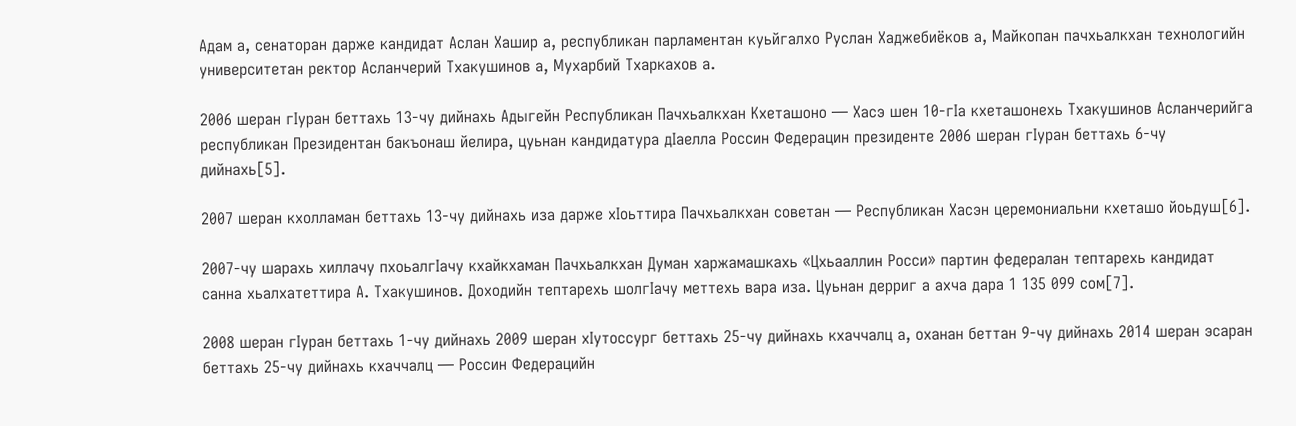Адам а, сенаторан дарже кандидат Аслан Хашир а, республикан парламентан куьйгалхо Руслан Хаджебиёков а, Майкопан пачхьалкхан технологийн университетан ректор Асланчерий Тхакушинов а, Мухарбий Тхаркахов а.

2006 шеран гӀуран беттахь 13-чу дийнахь Адыгейн Республикан Пачхьалкхан Кхеташоно — Хасэ шен 10-гӀа кхеташонехь Тхакушинов Асланчерийга республикан Президентан бакъонаш йелира, цуьнан кандидатура дӀаелла Россин Федерацин президенте 2006 шеран гӀуран беттахь 6-чу дийнахь[5].

2007 шеран кхолламан беттахь 13-чу дийнахь иза дарже хӀоьттира Пачхьалкхан советан — Республикан Хасэн церемониальни кхеташо йоьдуш[6].

2007-чу шарахь хиллачу пхоьалгӀачу кхайкхаман Пачхьалкхан Думан харжамашкахь «Цхьааллин Росси» партин федералан тептарехь кандидат санна хьалхатеттира А. Тхакушинов. Доходийн тептарехь шолгӀачу меттехь вара иза. Цуьнан дерриг а ахча дара 1 135 099 сом[7].

2008 шеран гӀуран беттахь 1-чу дийнахь 2009 шеран хӀутоссург беттахь 25-чу дийнахь кхаччалц а, оханан беттан 9-чу дийнахь 2014 шеран эсаран беттахь 25-чу дийнахь кхаччалц — Россин Федерацийн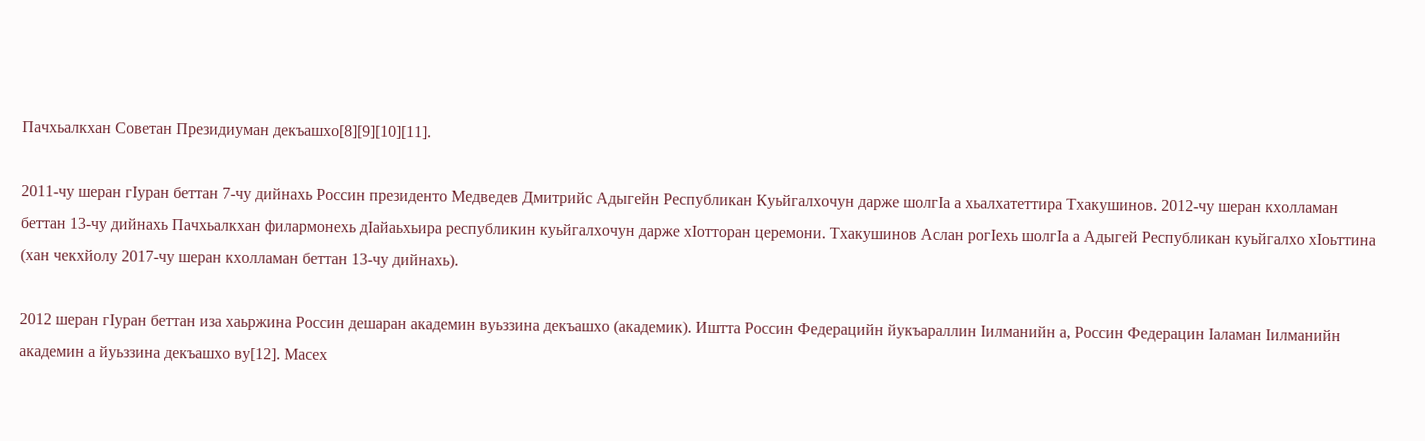Пачхьалкхан Советан Президиуман декъашхо[8][9][10][11].

2011-чу шеран гӀуран беттан 7-чу дийнахь Россин президенто Медведев Дмитрийс Адыгейн Республикан Куьйгалхочун дарже шолгӀа а хьалхатеттира Тхакушинов. 2012-чу шеран кхолламан беттан 13-чу дийнахь Пачхьалкхан филармонехь дӀайаьхьира республикин куьйгалхочун дарже хӀотторан церемони. Тхакушинов Аслан рогӀехь шолгӀа а Адыгей Республикан куьйгалхо хӀоьттина (хан чекхйолу 2017-чу шеран кхолламан беттан 13-чу дийнахь).

2012 шеран гӀуран беттан иза хаьржина Россин дешаран академин вуьззина декъашхо (академик). Иштта Россин Федерацийн йукъараллин Ӏилманийн а, Россин Федерацин Ӏаламан Ӏилманийн академин а йуьззина декъашхо ву[12]. Масех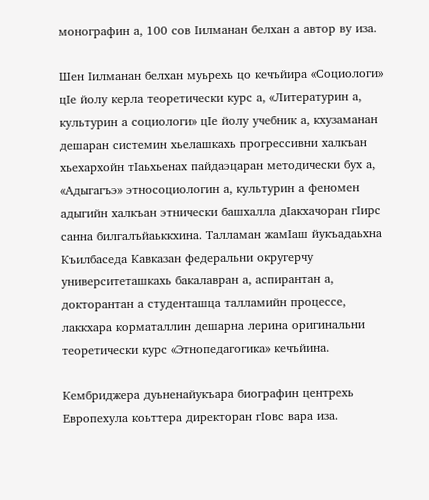монографин а, 100 сов Ӏилманан белхан а автор ву иза.

Шен Ӏилманан белхан муьрехь цо кечъйира «Социологи» цӀе йолу керла теоретически курс а, «Литературин а, культурин а социологи» цӀе йолу учебник а, кхузаманан дешаран системин хьелашкахь прогрессивни халкъан хьехархойн тӀаьхьенах пайдаэцаран методически бух а, «Адыгагъэ» этносоциологин а, культурин а феномен адыгийн халкъан этнически башхалла дӀакхачоран гӀирс санна билгалъйаьккхина. Талламан жамӀаш йукъадаьхна Къилбаседа Кавказан федеральни округерчу университеташкахь бакалавран а, аспирантан а, докторантан а студенташца талламийн процессе, лаккхара корматаллин дешарна лерина оригинальни теоретически курс «Этнопедагогика» кечъйина.

Кембриджера дуьненайукъара биографин центрехь Европехула коьттера директоран гӀовс вара иза.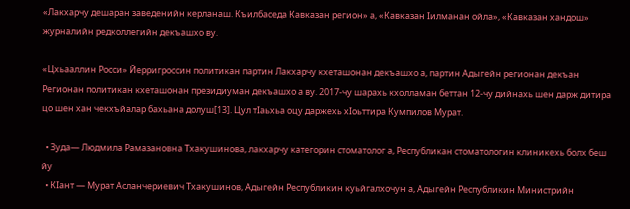«Лакхарчу дешаран заведенийн керланаш. Къилбаседа Кавказан регион» а, «Кавказан Ӏилманан ойла», «Кавказан хандош» журналийн редколлегийн декъашхо ву.

«Цхьааллин Росси» Йерригроссин политикан партин Лакхарчу кхеташонан декъашхо а, партин Адыгейн регионан декъан Регионан политикан кхеташонан президиуман декъашхо а ву. 2017-чу шарахь кхолламан беттан 12-чу дийнахь шен дарж дитира цо шен хан чекхъйалар бахьана долуш[13]. Цул тӀаьхьа оцу даржехь хӀоьттира Кумпилов Мурат.

  • Зуда— Людмила Рамазановна Тхакушинова, лакхарчу категорин стоматолог а, Республикан стоматологин клиникехь болх беш йу
  • КӀант — Мурат Асланчериевич Тхакушинов, Адыгейн Республикин куьйгалхочун а, Адыгейн Республикин Министрийн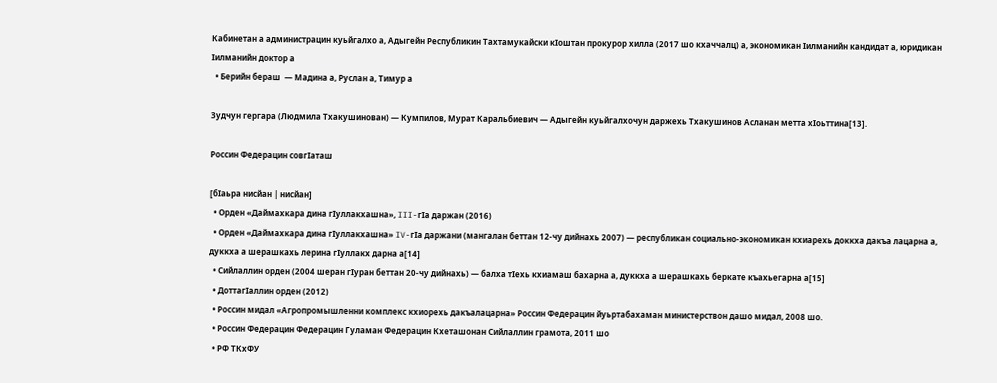Кабинетан а администрацин куьйгалхо а, Адыгейн Республикин Тахтамукайски кӀоштан прокурор хилла (2017 шо кхаччалц) а, экономикан Ӏилманийн кандидат а, юридикан Ӏилманийн доктор а
  • Берийн бераш  — Мадина а, Руслан а, Тимур а

Зудчун гергара (Людмила Тхакушинован) — Кумпилов, Мурат Каральбиевич — Адыгейн куьйгалхочун даржехь Тхакушинов Асланан метта хӀоьттина[13].

Россин Федерацин совгӀаташ

[бӀаьра нисйан | нисйан]
  • Орден «Даймахкара дина гӀуллакхашна», III-гӀа даржан (2016)
  • Орден «Даймахкара дина гӀуллакхашна» IV-гӀа даржани (мангалан беттан 12-чу дийнахь 2007) — республикан социально-экономикан кхиарехь доккха дакъа лацарна а, дуккха а шерашкахь лерина гӀуллакх дарна а[14]
  • Сийлаллин орден (2004 шеран гӀуран беттан 20-чу дийнахь) — балха тӀехь кхиамаш бахарна а, дуккха а шерашкахь беркате къахьегарна а[15]
  • ДоттагӀаллин орден (2012)
  • Россин мидал «Агропромышленни комплекс кхиорехь дакъалацарна» Россин Федерацин йуьртабахаман министерствон дашо мидал, 2008 шо.
  • Россин Федерацин Федерацин Гуламан Федерацин Кхеташонан Сийлаллин грамота, 2011 шо
  • РФ ТКхФУ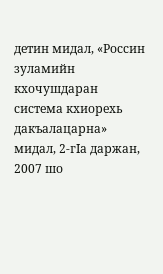детин мидал, «Россин зуламийн кхочушдаран система кхиорехь дакъалацарна» мидал, 2-гӀа даржан, 2007 шо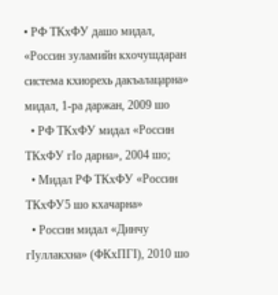• РФ ТКхФУ дашо мидал, «Россин зуламийн кхочушдаран система кхиорехь дакъалацарна» мидал, 1-ра даржан, 2009 шо
  • РФ ТКхФУ мидал «Россин ТКхФУ гӀо дарна», 2004 шо;
  • Мидал РФ ТКхФУ «Россин ТКхФУ5 шо кхачарна»
  • Россин мидал «Динчу гӀуллакхна» (ФКхПГӀ), 2010 шо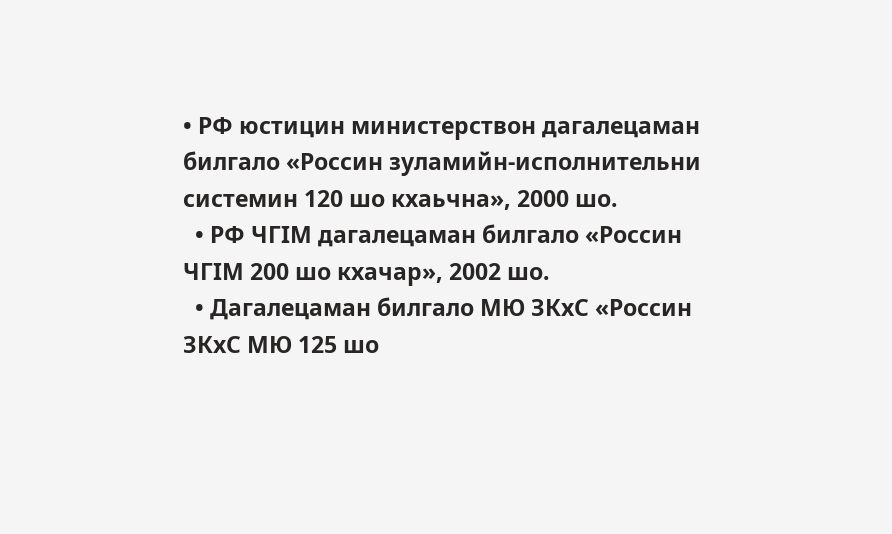• РФ юстицин министерствон дагалецаман билгало «Россин зуламийн-исполнительни системин 120 шо кхаьчна», 2000 шо.
  • РФ ЧГӀМ дагалецаман билгало «Россин ЧГӀМ 200 шо кхачар», 2002 шо.
  • Дагалецаман билгало МЮ ЗКхС «Россин ЗКхС МЮ 125 шо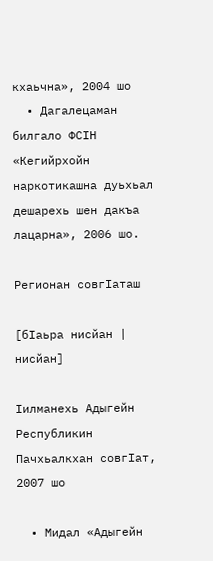кхаьчна», 2004 шо
  • Дагалецаман билгало ФСӀН «Кегийрхойн наркотикашна дуьхьал дешарехь шен дакъа лацарна», 2006 шо.

Регионан совгӀаташ

[бӀаьра нисйан | нисйан]

Ӏилманехь Адыгейн Республикин Пачхьалкхан совгӀат, 2007 шо

  • Мидал «Адыгейн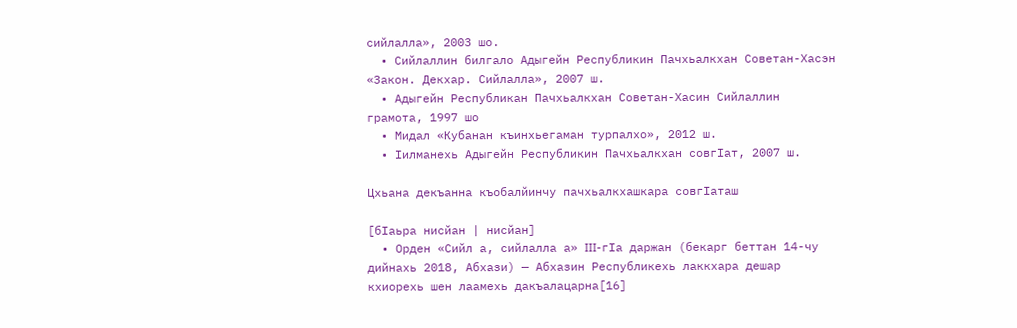сийлалла», 2003 шо.
  • Сийлаллин билгало Адыгейн Республикин Пачхьалкхан Советан-Хасэн «Закон. Декхар. Сийлалла», 2007 ш.
  • Адыгейн Республикан Пачхьалкхан Советан-Хасин Сийлаллин грамота, 1997 шо
  • Мидал «Кубанан къинхьегаман турпалхо», 2012 ш.
  • Ӏилманехь Адыгейн Республикин Пачхьалкхан совгӀат, 2007 ш.

Цхьана декъанна къобалйинчу пачхьалкхашкара совгӀаташ

[бӀаьра нисйан | нисйан]
  • Орден «Сийл а, сийлалла а» III-гӀа даржан (бекарг беттан 14-чу дийнахь 2018, Абхази) — Абхазин Республикехь лаккхара дешар кхиорехь шен лаамехь дакъалацарна[16]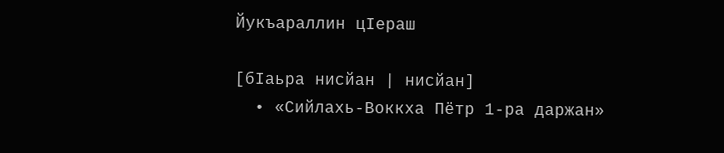Йукъараллин цӀераш

[бӀаьра нисйан | нисйан]
  • «Сийлахь-Воккха Пётр 1-ра даржан»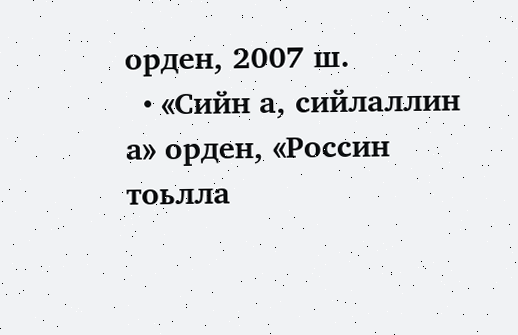орден, 2007 ш.
  • «Сийн а, сийлаллин а» орден, «Россин тоьлла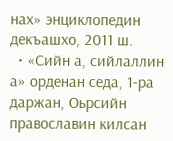нах» энциклопедин декъашхо, 2011 ш.
  • «Сийн а, сийлаллин а» орденан седа, 1-ра даржан, Оьрсийн православин килсан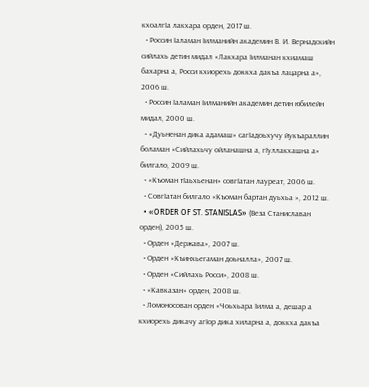кхоалгӀа лакхара орден, 2017 ш.
  • Россин Ӏаламан Ӏилманийн академин В. И. Вернадскийн сийлахь детин мидал «Лакхара Ӏилманан кхиамаш бахарна а, Росси кхиорехь доккха дакъа лацарна а», 2006 ш.
  • Россин Ӏаламан Ӏилманийн академин детин юбилейн мидал, 2000 ш.
  • «Дуьненан дика адамаш» сагӀадоьхучу йукъараллин боламан «Сийлахьчу ойланашна а, гӀуллакхашна а» билгало, 2009 ш.
  • «Къоман тӀаьхьенан» совгӀатан лауреат, 2006 ш.
  • СовгӀатан билгало «Къоман бартан дуьхьа », 2012 ш.
  • «ORDER OF ST. STANISLAS» (Веза Станиславан орден), 2005 ш.
  • Орден «Держава», 2007 ш.
  • Орден «Къинхьегаман доьналла», 2007 ш.
  • Орден «Сийлахь Росси», 2008 ш.
  • «Кавказан» орден, 2008 ш.
  • Ломоносован орден «Чоьхьара Ӏилма а, дешар а кхиорехь дикачу агӀор дика хиларна а, доккха дакъа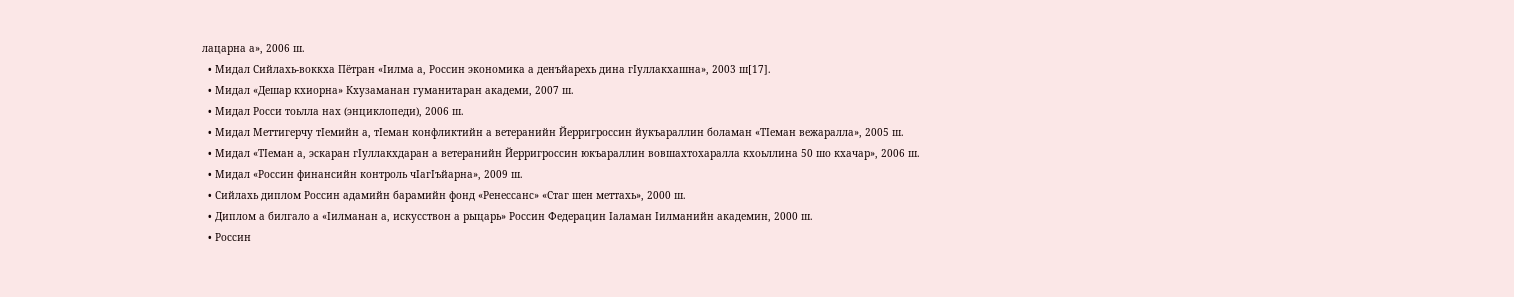лацарна а», 2006 ш.
  • Мидал Сийлахь-воккха Пётран «Ӏилма а, Россин экономика а денъйарехь дина гӀуллакхашна», 2003 ш[17].
  • Мидал «Дешар кхиорна» Кхузаманан гуманитаран академи, 2007 ш.
  • Мидал Росси тоьлла нах (энциклопеди), 2006 ш.
  • Мидал Меттигерчу тӀемийн а, тӀеман конфликтийн а ветеранийн Йерригроссин йукъараллин боламан «ТӀеман вежаралла», 2005 ш.
  • Мидал «ТӀеман а, эскаран гӀуллакхдаран а ветеранийн Йерригроссин юкъараллин вовшахтохаралла кхоьллина 50 шо кхачар», 2006 ш.
  • Мидал «Россин финансийн контроль чӀагӀъйарна», 2009 ш.
  • Сийлахь диплом Россин адамийн барамийн фонд «Ренессанс» «Стаг шен меттахь», 2000 ш.
  • Диплом а билгало а «Ӏилманан а, искусствон а рыцарь» Россин Федерацин Ӏаламан Ӏилманийн академин, 2000 ш.
  • Россин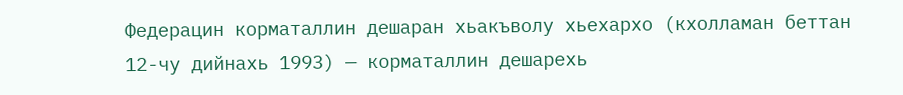Федерацин корматаллин дешаран хьакъволу хьехархо (кхолламан беттан 12-чу дийнахь 1993) — корматаллин дешарехь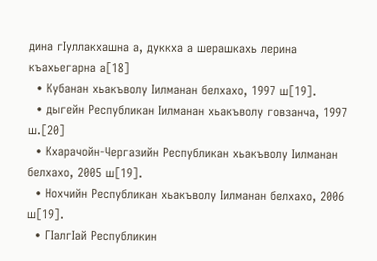дина гӀуллакхашна а, дуккха а шерашкахь лерина къахьегарна а[18]
  • Кубанан хьакъволу Ӏилманан белхахо, 1997 ш[19].
  • дыгейн Республикан Ӏилманан хьакъволу говзанча, 1997 ш.[20]
  • Кхарачойн-Чергазийн Республикан хьакъволу Ӏилманан белхахо, 2005 ш[19].
  • Нохчийн Республикан хьакъволу Ӏилманан белхахо, 2006 ш[19].
  • ГӀалгӀай Республикин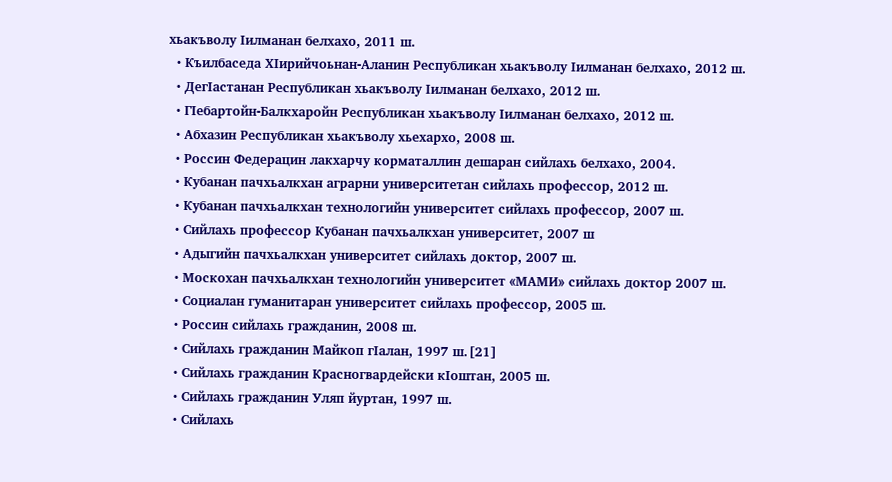хьакъволу Ӏилманан белхахо, 2011 ш.
  • Къилбаседа ХӀирийчоьнан-Аланин Республикан хьакъволу Ӏилманан белхахо, 2012 ш.
  • ДегӀастанан Республикан хьакъволу Ӏилманан белхахо, 2012 ш.
  • ГӀебартойн-Балкхаройн Республикан хьакъволу Ӏилманан белхахо, 2012 ш.
  • Абхазин Республикан хьакъволу хьехархо, 2008 ш.
  • Россин Федерацин лакхарчу корматаллин дешаран сийлахь белхахо, 2004.
  • Кубанан пачхьалкхан аграрни университетан сийлахь профессор, 2012 ш.
  • Кубанан пачхьалкхан технологийн университет сийлахь профессор, 2007 ш.
  • Сийлахь профессор Кубанан пачхьалкхан университет, 2007 ш
  • Адыгийн пачхьалкхан университет сийлахь доктор, 2007 ш.
  • Москохан пачхьалкхан технологийн университет «МАМИ» сийлахь доктор 2007 ш.
  • Социалан гуманитаран университет сийлахь профессор, 2005 ш.
  • Россин сийлахь гражданин, 2008 ш.
  • Сийлахь гражданин Майкоп гӀалан, 1997 ш.[21]
  • Сийлахь гражданин Красногвардейски кӀоштан, 2005 ш.
  • Сийлахь гражданин Уляп йуртан, 1997 ш.
  • Сийлахь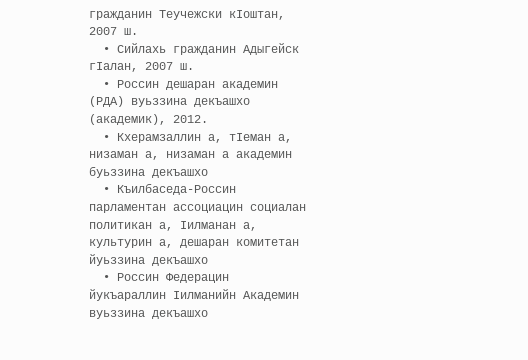гражданин Теучежски кӀоштан, 2007 ш.
  • Сийлахь гражданин Адыгейск гӀалан, 2007 ш.
  • Россин дешаран академин (РДА) вуьззина декъашхо (академик), 2012.
  • Кхерамзаллин а, тӀеман а, низаман а, низаман а академин буьззина декъашхо
  • Къилбаседа-Россин парламентан ассоциацин социалан политикан а, Ӏилманан а, культурин а, дешаран комитетан йуьззина декъашхо
  • Россин Федерацин йукъараллин Ӏилманийн Академин вуьззина декъашхо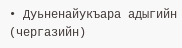• Дуьненайукъара адыгийн (чергазийн)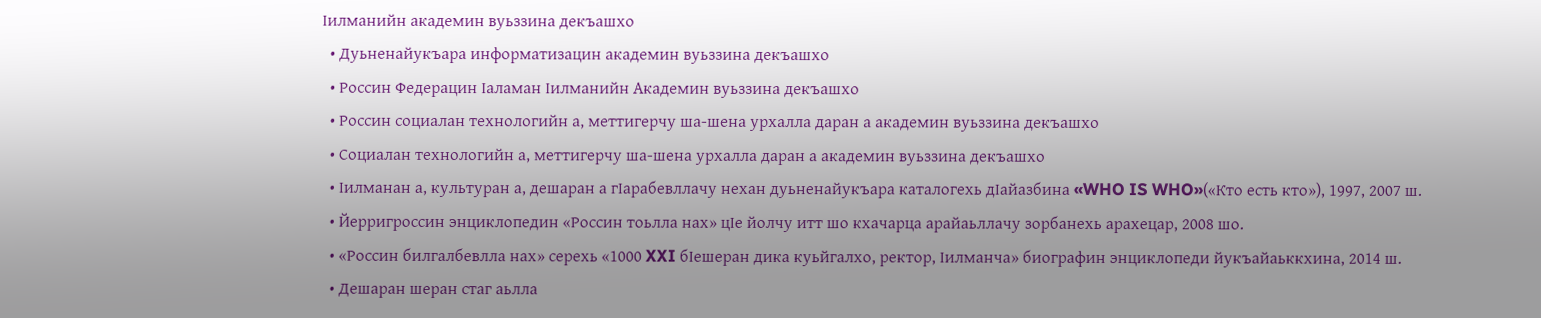Ӏилманийн академин вуьззина декъашхо
  • Дуьненайукъара информатизацин академин вуьззина декъашхо
  • Россин Федерацин Ӏаламан Ӏилманийн Академин вуьззина декъашхо
  • Россин социалан технологийн а, меттигерчу ша-шена урхалла даран а академин вуьззина декъашхо
  • Социалан технологийн а, меттигерчу ша-шена урхалла даран а академин вуьззина декъашхо
  • Ӏилманан а, культуран а, дешаран а гӀарабевллачу нехан дуьненайукъара каталогехь дӀайазбина «WHO IS WHO»(«Кто есть кто»), 1997, 2007 ш.
  • Йерригроссин энциклопедин «Россин тоьлла нах» цӀе йолчу итт шо кхачарца арайаьллачу зорбанехь арахецар, 2008 шо.
  • «Россин билгалбевлла нах» серехь «1000 XXI бӀешеран дика куьйгалхо, ректор, Ӏилманча» биографин энциклопеди йукъайаьккхина, 2014 ш.
  • Дешаран шеран стаг аьлла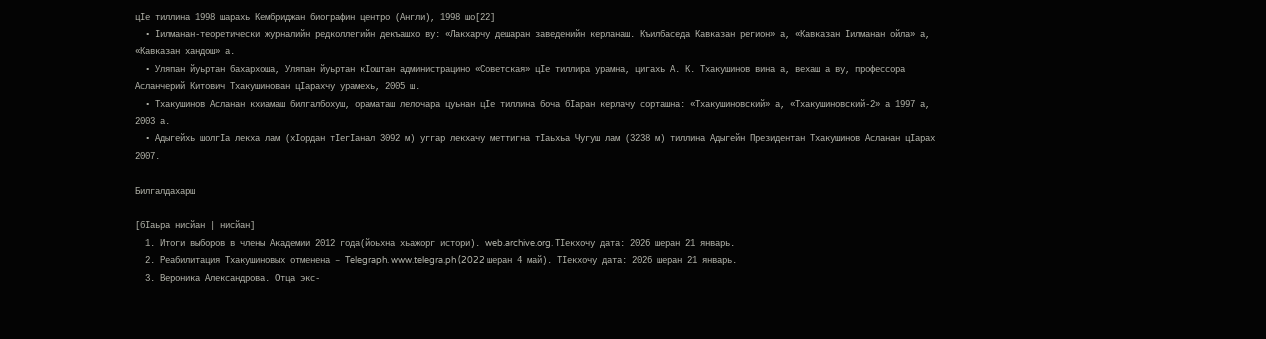цӀе тиллина 1998 шарахь Кембриджан биографин центро (Англи), 1998 шо[22]
  • Ӏилманан-теоретически журналийн редколлегийн декъашхо ву: «Лакхарчу дешаран заведенийн керланаш. Къилбаседа Кавказан регион» а, «Кавказан Ӏилманан ойла» а, «Кавказан хандош» а.
  • Уляпан йуьртан бахархоша, Уляпан йуьртан кӀоштан администрацино «Советская» цӀе тиллира урамна, цигахь А. К. Тхакушинов вина а, вехаш а ву, профессора Асланчерий Китович Тхакушинован цӀарахчу урамехь, 2005 ш.
  • Тхакушинов Асланан кхиамаш билгалбохуш, ораматаш лелочара цуьнан цӀе тиллина боча бӀаран керлачу сорташна: «Тхакушиновский» а, «Тхакушиновский-2» а 1997 а, 2003 а.
  • Адыгейхь шолгӀа лекха лам (хӀордан тӀегӀанал 3092 м) уггар лекхачу меттигна тӀаьхьа Чугуш лам (3238 м) тиллина Адыгейн Президентан Тхакушинов Асланан цӀарах 2007.

Билгалдахарш

[бӀаьра нисйан | нисйан]
  1. Итоги выборов в члены Академии 2012 года(йоьхна хьажорг истори). web.archive.org. ТӀекхочу дата: 2026 шеран 21 январь.
  2. Реабилитация Тхакушиновых отменена – Telegraph. www.telegra.ph (2022 шеран 4 май). ТӀекхочу дата: 2026 шеран 21 январь.
  3. Вероника Александрова. Отца экс-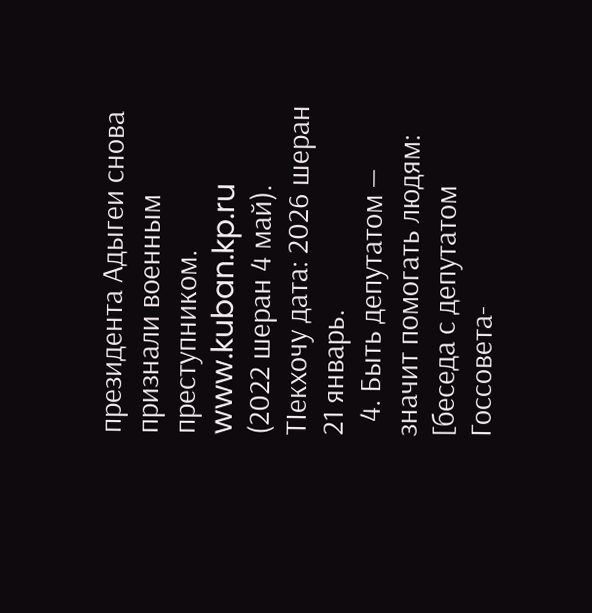президента Адыгеи снова признали военным преступником. www.kuban.kp.ru (2022 шеран 4 май). ТӀекхочу дата: 2026 шеран 21 январь.
  4. Быть депутатом — значит помогать людям: [беседа с депутатом Госсовета-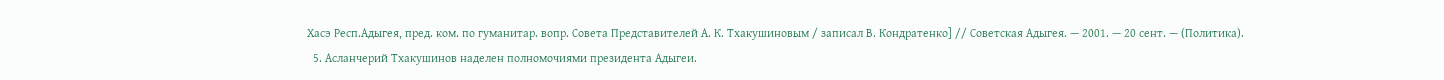Хасэ Респ.Адыгея, пред. ком. по гуманитар. вопр. Совета Представителей А. К. Тхакушиновым / записал В. Кондратенко] // Советская Адыгея. — 2001. — 20 сент. — (Политика).
  5. Асланчерий Тхакушинов наделен полномочиями президента Адыгеи.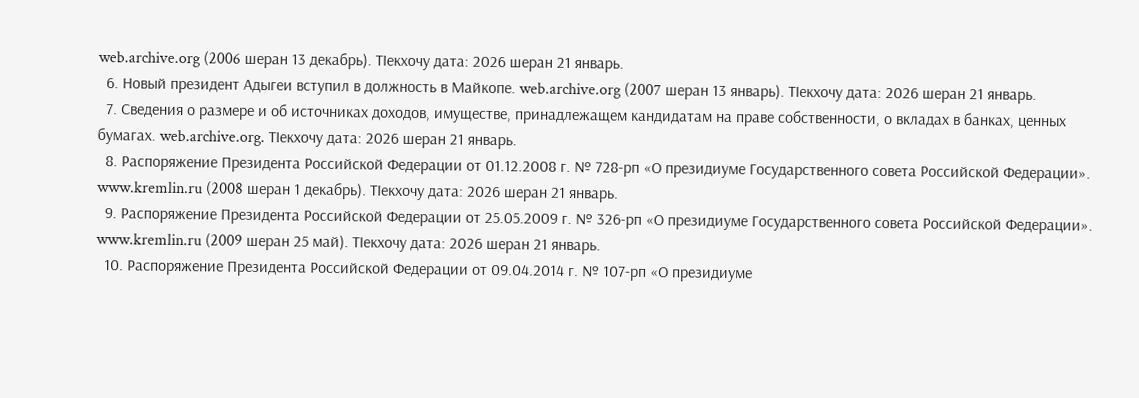web.archive.org (2006 шеран 13 декабрь). ТӀекхочу дата: 2026 шеран 21 январь.
  6. Новый президент Адыгеи вступил в должность в Майкопе. web.archive.org (2007 шеран 13 январь). ТӀекхочу дата: 2026 шеран 21 январь.
  7. Сведения о размере и об источниках доходов, имуществе, принадлежащем кандидатам на праве собственности, о вкладах в банках, ценных бумагах. web.archive.org. ТӀекхочу дата: 2026 шеран 21 январь.
  8. Распоряжение Президента Российской Федерации от 01.12.2008 г. № 728-рп «О президиуме Государственного совета Российской Федерации». www.kremlin.ru (2008 шеран 1 декабрь). ТӀекхочу дата: 2026 шеран 21 январь.
  9. Распоряжение Президента Российской Федерации от 25.05.2009 г. № 326-рп «О президиуме Государственного совета Российской Федерации». www.kremlin.ru (2009 шеран 25 май). ТӀекхочу дата: 2026 шеран 21 январь.
  10. Распоряжение Президента Российской Федерации от 09.04.2014 г. № 107-рп «О президиуме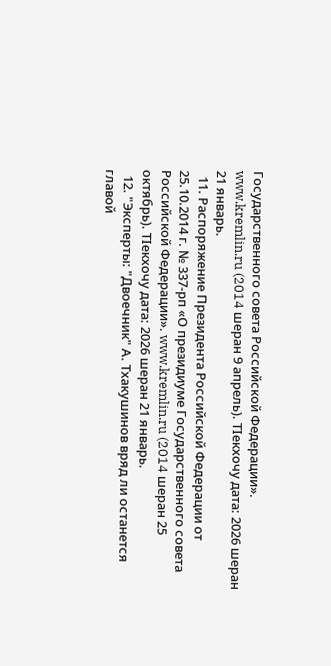Государственного совета Российской Федерации». www.kremlin.ru (2014 шеран 9 апрель). ТӀекхочу дата: 2026 шеран 21 январь.
  11. Распоряжение Президента Российской Федерации от 25.10.2014 г. № 337-рп «О президиуме Государственного совета Российской Федерации». www.kremlin.ru (2014 шеран 25 октябрь). ТӀекхочу дата: 2026 шеран 21 январь.
  12. "Эксперты: "Двоечник" А. Тхакушинов вряд ли останется главой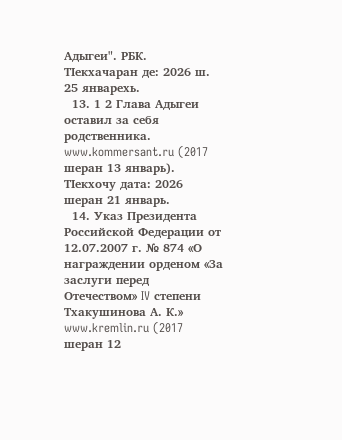Адыгеи". РБК. ТӀекхачаран де: 2026 ш. 25 январехь.
  13. 1 2 Глава Адыгеи оставил за себя родственника. www.kommersant.ru (2017 шеран 13 январь). ТӀекхочу дата: 2026 шеран 21 январь.
  14. Указ Президента Российской Федерации от 12.07.2007 г. № 874 «О награждении орденом «За заслуги перед Отечеством» IV степени Тхакушинова А. К.» www.kremlin.ru (2017 шеран 12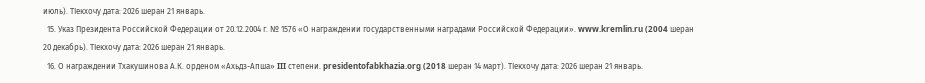июль). ТӀекхочу дата: 2026 шеран 21 январь.
  15. Указ Президента Российской Федерации от 20.12.2004 г. № 1576 «О награждении государственными наградами Российской Федерации». www.kremlin.ru (2004 шеран 20 декабрь). ТӀекхочу дата: 2026 шеран 21 январь.
  16. О награждении Тхакушинова А.К. орденом «Ахьдз-Апша» III степени. presidentofabkhazia.org (2018 шеран 14 март). ТӀекхочу дата: 2026 шеран 21 январь.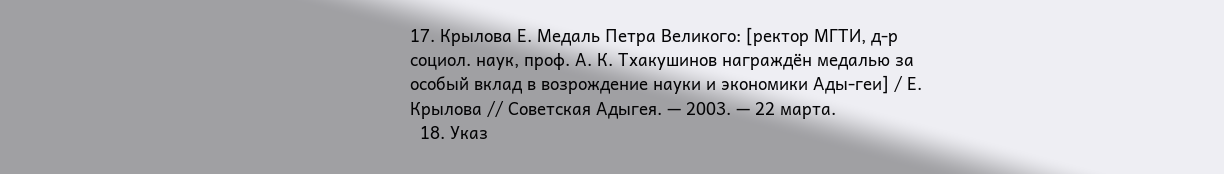17. Крылова Е. Медаль Петра Великого: [ректор МГТИ, д-р социол. наук, проф. А. К. Тхакушинов награждён медалью за особый вклад в возрождение науки и экономики Ады-геи] / Е. Крылова // Советская Адыгея. — 2003. — 22 марта.
  18. Указ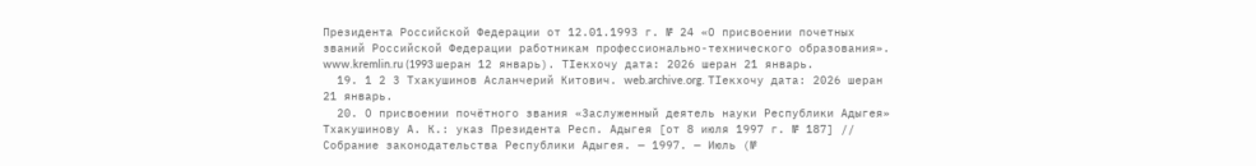Президента Российской Федерации от 12.01.1993 г. № 24 «О присвоении почетных званий Российской Федерации работникам профессионально-технического образования». www.kremlin.ru (1993 шеран 12 январь). ТӀекхочу дата: 2026 шеран 21 январь.
  19. 1 2 3 Тхакушинов Асланчерий Китович. web.archive.org. ТӀекхочу дата: 2026 шеран 21 январь.
  20. О присвоении почётного звания «Заслуженный деятель науки Республики Адыгея» Тхакушинову А. К.: указ Президента Респ. Адыгея [от 8 июля 1997 г. № 187] // Собрание законодательства Республики Адыгея. — 1997. — Июль (№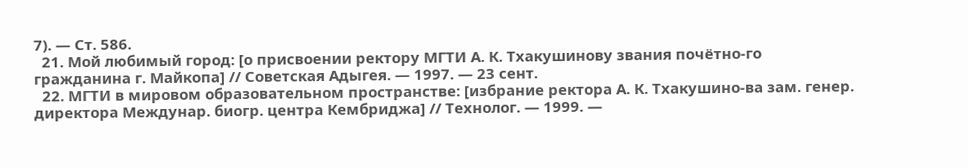7). — Ст. 586.
  21. Мой любимый город: [о присвоении ректору МГТИ А. К. Тхакушинову звания почётно-го гражданина г. Майкопа] // Советская Адыгея. — 1997. — 23 сент.
  22. МГТИ в мировом образовательном пространстве: [избрание ректора А. К. Тхакушино-ва зам. генер. директора Междунар. биогр. центра Кембриджа] // Технолог. — 1999. —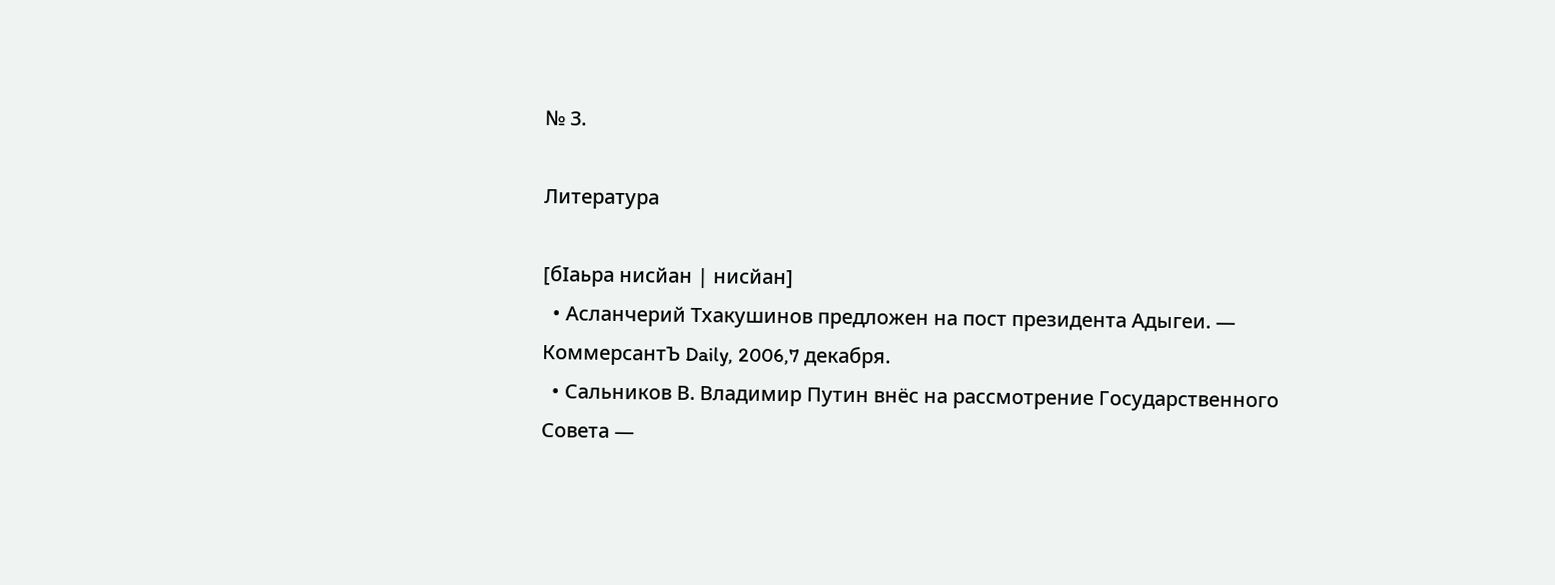№ 3.

Литература

[бӀаьра нисйан | нисйан]
  • Асланчерий Тхакушинов предложен на пост президента Адыгеи. — КоммерсантЪ Daily, 2006,7 декабря.
  • Сальников В. Владимир Путин внёс на рассмотрение Государственного Совета —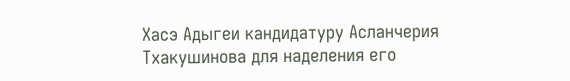Хасэ Адыгеи кандидатуру Асланчерия Тхакушинова для наделения его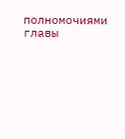полномочиями главы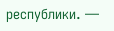республики. —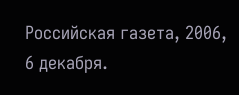Российская газета, 2006, 6 декабря.